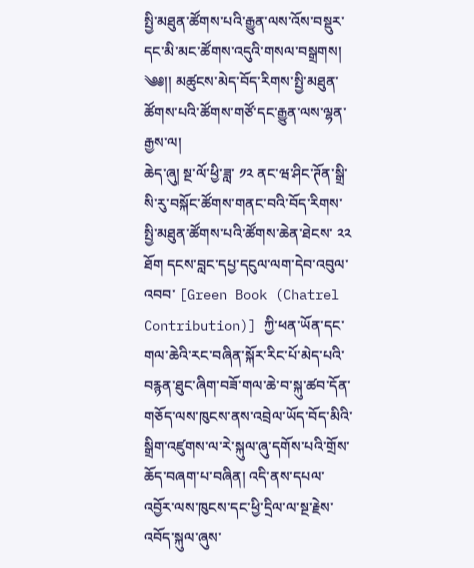སྤྱི་མཐུན་ཚོགས་པའི་རྒྱུན་ལས་འོས་བསྡུར་དང་མི་མང་ཚོགས་འདུའི་གསལ་བསྒྲགས།
༄༅།། མཚུངས་མེད་བོད་རིགས་སྤྱི་མཐུན་ཚོགས་པའི་ཚོགས་གཙོ་དང་རྒྱུན་ལས་ལྷན་རྒྱས་ལ།
ཆེད་ཞུ། སྔ་ལོ་ཕྱི་ཟླ་ ༡༢ ནང་ཝ་ཤིང་ཊོན་སྒྲི་སི་རུ་བསྐོང་ཚོགས་གནང་བའི་བོད་རིགས་སྤྱི་མཐུན་ཚོགས་པའི་ཚོགས་ཆེན་ཐེངས་ ༢༢ ཐོག དངས་བླང་དཔྱ་དངུལ་ལག་དེབ་འབུལ་འབབ་ [Green Book (Chatrel Contribution)] ཀྱི་ཕན་ཡོན་དང་གལ་ཆེའི་རང་བཞིན་སྐོར་རིང་པོ་མེད་པའི་བརྙན་ཐུང་ཞིག་བཟོ་གལ་ཆེ་བ་སྐུ་ཚབ་དོན་གཅོད་ལས་ཁུངས་ནས་འབྲེལ་ཡོད་བོད་མིའི་སྒྲིག་འཛུགས་ལ་རེ་སྐུལ་ཞུ་དགོས་པའི་གྲོས་ཆོད་བཞག་པ་བཞིན། འདི་ནས་དཔལ་འབྱོར་ལས་ཁུངས་དང་ཕྱི་དྲིལ་ལ་སྔ་རྗེས་འབོད་སྐུལ་ཞུས་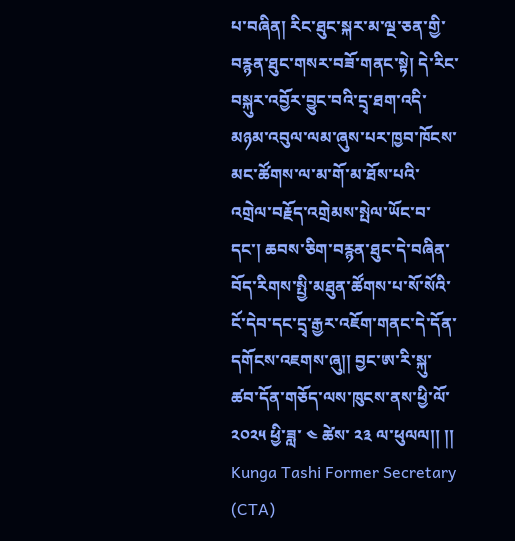པ་བཞིན། རིང་ཐུང་སྐར་མ་ལྔ་ཅན་གྱི་བརྙན་ཐུང་གསར་བཟོ་གནང་སྟེ། དེ་རིང་བསྐུར་འབྱོར་བྱུང་བའི་དྲྭ་ཐག་འདི་མཉམ་འབུལ་ལམ་ཞུས་པར་ཁྱབ་ཁོངས་མང་ཚོགས་ལ་མ་གོ་མ་ཐོས་པའི་འགྲེལ་བརྗོད་འགྲེམས་སྤེལ་ཡོང་བ་དང་། ཆབས་ཅིག་བརྙན་ཐུང་དེ་བཞིན་བོད་རིགས་སྤྱི་མཐུན་ཚོགས་པ་སོ་སོའི་ངོ་དེབ་དང་དྲྭ་རྒྱར་འཇོག་གནང་དེ་དོན་དགོངས་འཇགས་ཞུ།། བྱང་ཨ་རི་སྐུ་ཚབ་དོན་གཅོད་ལས་ཁུངས་ནས་ཕྱི་ལོ་ ༢༠༢༥ ཕྱི་ཟླ་ ༤ ཚེས་ ༢༣ ལ་ཕུལལ།། །། Kunga Tashi Former Secretary (CTA)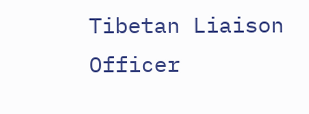Tibetan Liaison Officer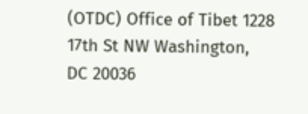(OTDC) Office of Tibet 1228 17th St NW Washington, DC 20036